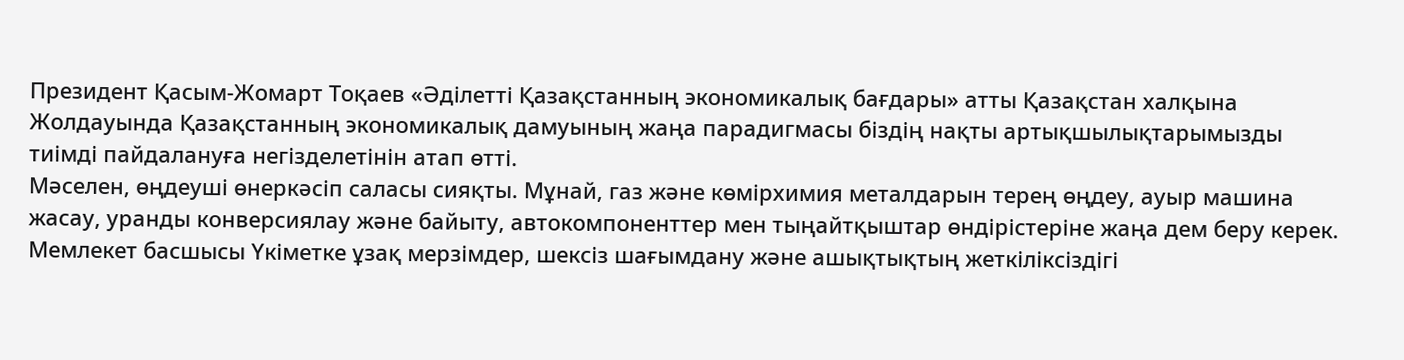Президент Қасым-Жомарт Тоқаев «Әділетті Қазақстанның экономикалық бағдары» атты Қазақстан халқына Жолдауында Қазақстанның экономикалық дамуының жаңа парадигмасы біздің нақты артықшылықтарымызды тиімді пайдалануға негізделетінін атап өтті.
Мәселен, өңдеуші өнеркәсіп саласы сияқты. Мұнай, газ және көмірхимия металдарын терең өңдеу, ауыр машина жасау, уранды конверсиялау және байыту, автокомпоненттер мен тыңайтқыштар өндірістеріне жаңа дем беру керек. Мемлекет басшысы Үкіметке ұзақ мерзімдер, шексіз шағымдану және ашықтықтың жеткіліксіздігі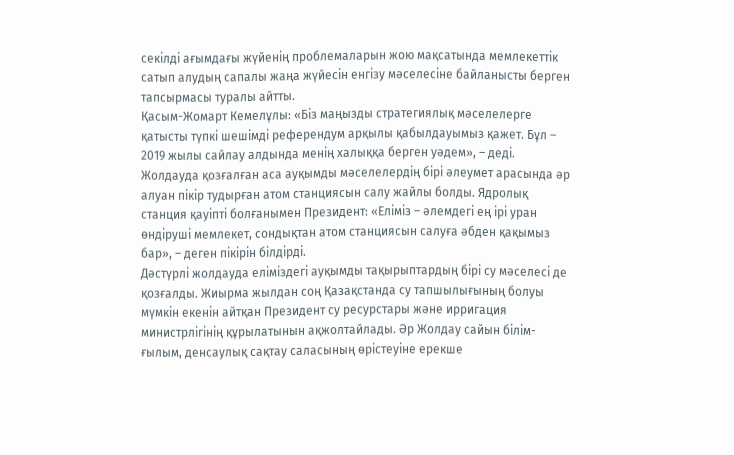секілді ағымдағы жүйенің проблемаларын жою мақсатында мемлекеттік сатып алудың сапалы жаңа жүйесін енгізу мәселесіне байланысты берген тапсырмасы туралы айтты.
Қасым-Жомарт Кемелұлы: «Біз маңызды стратегиялық мәселелерге қатысты түпкі шешімді референдум арқылы қабылдауымыз қажет. Бұл – 2019 жылы сайлау алдында менің халыққа берген уәдем», – деді. Жолдауда қозғалған аса ауқымды мәселелердің бірі әлеумет арасында әр алуан пікір тудырған атом станциясын салу жайлы болды. Ядролық станция қауіпті болғанымен Президент: «Еліміз – әлемдегі ең ірі уран өндіруші мемлекет, сондықтан атом станциясын салуға әбден қақымыз бар», – деген пікірін білдірді.
Дәстүрлі жолдауда еліміздегі ауқымды тақырыптардың бірі су мәселесі де қозғалды. Жиырма жылдан соң Қазақстанда су тапшылығының болуы мүмкін екенін айтқан Президент су ресурстары және ирригация министрлігінің құрылатынын ақжолтайлады. Әр Жолдау сайын білім-ғылым, денсаулық сақтау саласының өрістеуіне ерекше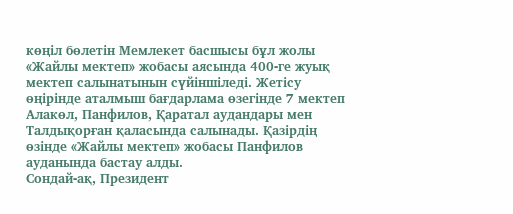көңіл бөлетін Мемлекет басшысы бұл жолы «Жайлы мектеп» жобасы аясында 400-ге жуық мектеп салынатынын сүйіншіледі. Жетісу өңірінде аталмыш бағдарлама өзегінде 7 мектеп Алакөл, Панфилов, Қаратал аудандары мен Талдықорған қаласында салынады. Қазірдің өзінде «Жайлы мектеп» жобасы Панфилов ауданында бастау алды.
Сондай-ақ, Президент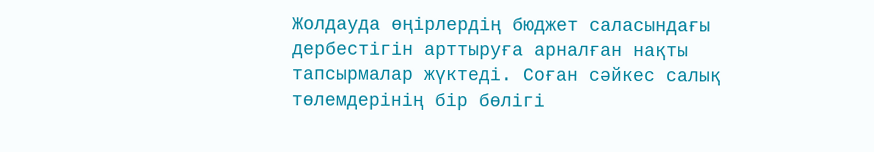Жолдауда өңірлердің бюджет саласындағы дербестігін арттыруға арналған нақты тапсырмалар жүктеді. Соған сәйкес салық төлемдерінің бір бөлігі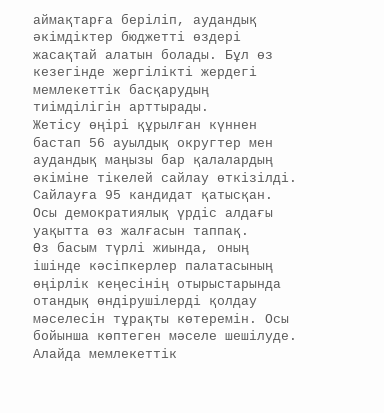аймақтарға беріліп, аудандық әкімдіктер бюджетті өздері жасақтай алатын болады. Бұл өз кезегінде жергілікті жердегі мемлекеттік басқарудың тиімділігін арттырады.
Жетісу өңірі құрылған күннен бастап 56 ауылдық округтер мен аудандық маңызы бар қалалардың әкіміне тікелей сайлау өткізілді. Сайлауға 95 кандидат қатысқан. Осы демократиялық үрдіс алдағы уақытта өз жалғасын таппақ.
Өз басым түрлі жиында, оның ішінде кәсіпкерлер палатасының өңірлік кеңесінің отырыстарында отандық өндірушілерді қолдау мәселесін тұрақты көтеремін. Осы бойынша көптеген мәселе шешілуде. Алайда мемлекеттік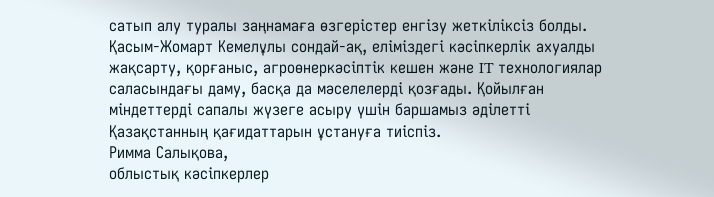сатып алу туралы заңнамаға өзгерістер енгізу жеткіліксіз болды. Қасым-Жомарт Кемелұлы сондай-ақ, еліміздегі кәсіпкерлік ахуалды жақсарту, қорғаныс, агроөнеркәсіптік кешен және IT технологиялар саласындағы даму, басқа да мәселелерді қозғады. Қойылған міндеттерді сапалы жүзеге асыру үшін баршамыз әділетті Қазақстанның қағидаттарын ұстануға тиіспіз.
Римма Салықова,
облыстық кәсіпкерлер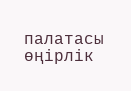палатасы өңірлік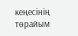кеңесінің төрайым